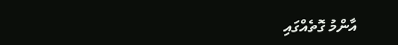އާންމު ގޮތެއްގައި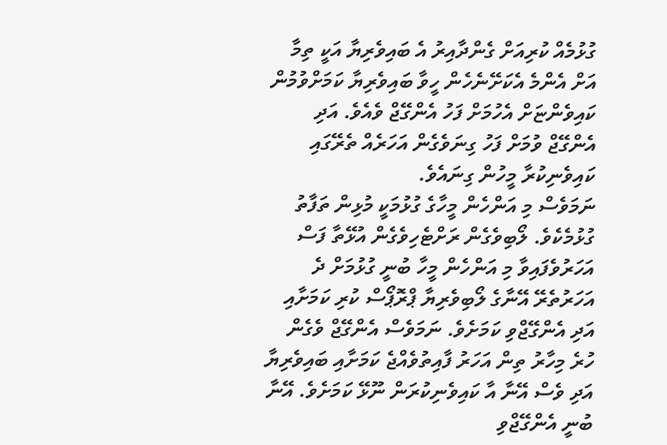ގުޅުމެއް ކުރިއަށް ގެންދާއިރު އެ ބައިވެރިޔާ އަކީ ތިމާ އަށް އެންމެ އެކަށޭނެހެން ހީވާ ބައިވެރިޔާ ކަމަށްވުމުން ކައިވެންޏަށް އެހުމަށް ފަހު އެންގޭޖް ވެއެވެ. އަދި އެންގޭޖް ވުމަށް ފަހު ގިނަވެގެން އަހަރެއް ތެރޭގައި ކައިވެނިކުރާ މީހުން ގިނައެވެ.
ނަމަވެސް މި އަންހެން މީހާގެ ގުޅުމަކީ މުޅިން ތަފާތު ގުޅުމެކެވެ. ލޯބިވެގެން ރަށްޓެހިވެގެން އުޅޭތާ ފަސް އަހަރުވެފައިވާ މި އަންހެން މީހާ ބުނީ ގުޅުމަށް ދެ އަހަރުތެރޭ އޭނާގެ ލޯބިވެރިޔާ ޕްރޮޕޯސް ކުރި ކަމަށާއި އަދި އެންގޭޖްވި ކަމަށެވެ. ނަމަވެސް އެންގޭޖް ވެގެން ހުރެ މިހާރު ތިން އަހަރު ފާއިތުވެއްޖެ ކަމަށާއި ބައިވެރިޔާ އަދި ވެސް އޭނާ އާ ކައިވެނިކުރަން ނޫޅޭ ކަމަށެވެ. އޭނާ ބުނީ އެންގޭޖްވި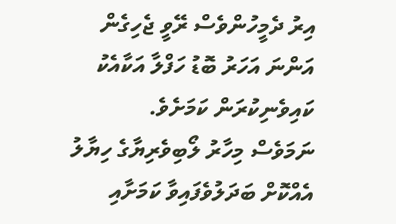އިރު ދެމީހުންވެސް ރޭވީ ޖެހިގެން އަންނަ އަހަރު ބޮޑު ހަފްލާ އަކާއެކު ކައިވެނިކުރަން ކަމަށެވެ.
ނަމަވެސް މިހާރު ލޯބިވެރިޔާގެ ހިޔާލު އެއްކޮށް ބަދަލުވެފައިވާ ކަމަށާއި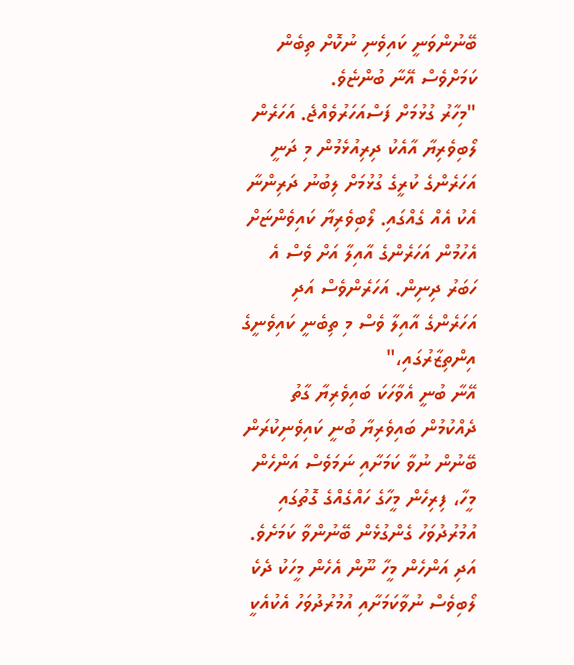ބޭނުންވަނީ ކައިވެނި ނުކޮށް ތިބެން ކަމަށްވެސް އޭނާ ބުންޏެވެ.
"މިހާރު ގުޅުމަށް ފަސްއަހަރުވެއްޖެ. އަހަރެން ލޯބިވެރިޔާ އާއެކު ދިރިއުޅެމުން މި ދަނީ އަހަރެންގެ ކުރީގެ ގުޅުމަށް ލިބުނު ދަރިންނާ އެކު އެއް ގެއްގައި. ލޯބިވެރިޔާ ކައިވެންޏަށް އެހުމުން އަހަރެންގެ އާއިލާ އަށް ވެސް އެ ހަބަރު ދިނިން. އަހަރެންވެސް އަދި އަހަރެންގެ އާއިލާ ވެސް މި ތިބެނީ ކައިވެނީގެ އިންތިޒާރުގައި،"
އޭނާ ބުނީ އެވާހަކަ ބައިވެރިޔާ ގާތު ދެއްކުމުން ބައިވެރިޔާ ބުނީ ކައިވެނިކުރަން ބޭނުން ނުވާ ކަމަށާއި ނަމަވެސް އަންހެން މީހާ، ފިރިހެން މީހާގެ ހައްގެއްގެ ގޮތުގައި އުމުރުދުވަހު ގެންގުޅެން ބޭނުންވާ ކަމަށެވެ. އަދި އަންހެން މީހާ ނޫން އެހެން މީހަކު ދެކެ ލޯބިވެސް ނުވާކަމަށާއި އުމުރުދުވަހު އެކުއެކީ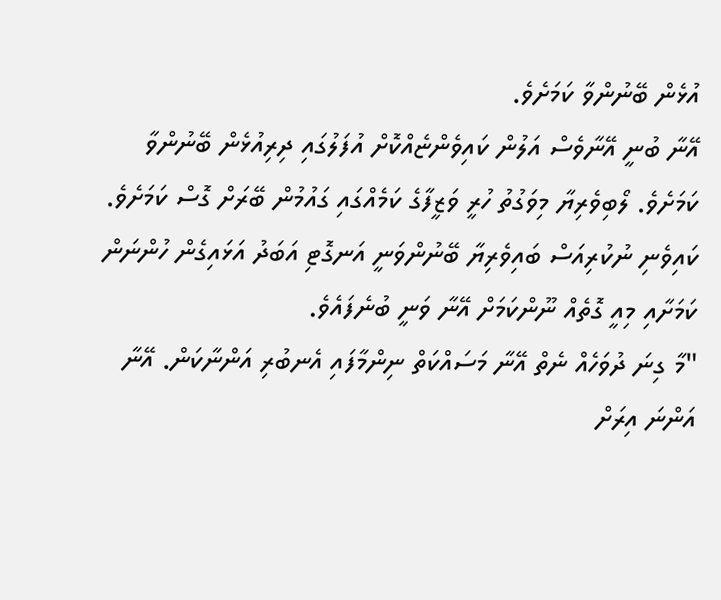އުޅެން ބޭނުންވާ ކަމަށެވެ.
އޭނާ ބުނީ އޭނާވެސް އަލުން ކައިވެންޏެއްކޮށް އުފަލުގައި ދިރިއުޅެން ބޭނުންވާ ކަމަށެވެ. ލޯބިވެރިޔާ މިވަގުތު ހުރީ ވަޒީފާގެ ކަމެއްގައި ގައުމުން ބޭރަށް ގޮސް ކަމަށެވެ. ކައިވެނި ނުކުރިއަސް ބައިވެރިޔާ ބޭނުންވަނީ އަނގޮޓި އަބަދު އަޅައިގެން ހުންނަން ކަމަށާއި މިއީ ގޮތެއް ނޫންކަމަށް އޭނާ ވަނީ ބުނެފައެވެ.
"މާ ގިނަ ދުވަހެއް ނެތް އޭނާ މަސައްކަތް ނިންމާފައި އެނބުރި އަންނާކަން. އޭނާ އަންނަ އިރަށް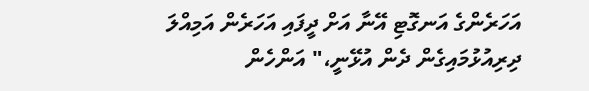އަހަރެންގެ އަނގޮޓި އޭނާ އަށް ދީފައި އަހަރެން އަމިއްލަ ދިރިއުޅުމައިގެން ދެން އުޅޭނީ،" އަންހެން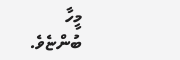މީހާ ބުންޏެވެ.